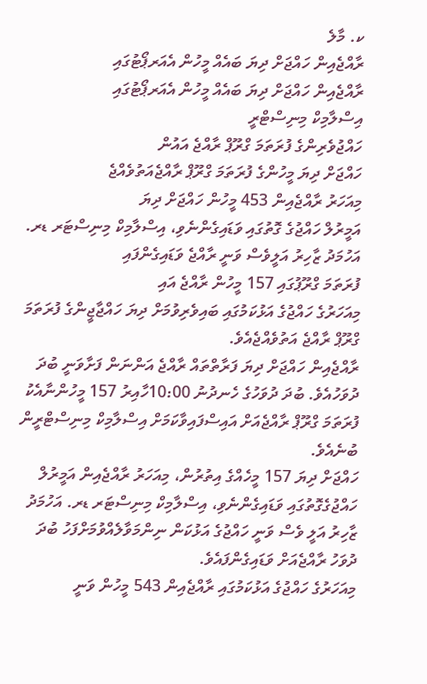ކ. މާލެ
ރާއްޖެއިން ހައްޖަށް ދިޔަ ބައެއް މީހުން އެއަރޕޯޓުގައި
ރާއްޖެއިން ހައްޖަށް ދިޔަ ބައެއް މީހުން އެއަރޕޯޓުގައި
އިސްލާމިކް މިނިސްޓްރީ
ހައްޖުވެރިންގެ ފުރަތަމަ ގްރޫޕް ރާއްޖެ އައުން
ހައްޖަށް ދިޔަ މީހުންގެ ފުރަތަމަ ގްރޫޕް ރާއްޖެއަތުވެއްޖެ
މިއަހަރު ރާއްޖެއިން 453 މީހުން ހައްޖަށް ދިޔަ
އަމީރުލް ހައްޖުގެ ގޮތުގައި ވަޑައިގެންނެވި، އިސްލާމިކް މިނިސްޓަރ ޑރ. އަހުމަދު ޒާހިރު އަލީވެސް ވަނީ ރާއްޖެ ވަޑައިގެންފައި
ފުރަތަމަ ގްރޫޕުގައި 157 މީހުން ރާއްޖެ އައި
މިއަހަރުގެ ހައްޖުގެ އަޅުކަމުގައި ބައިވެރިވުމަށް ދިޔަ ހައްޖާޖީންގެ ފުރަތަމަ ގްރޫޕް ރާއްޖެ އަތުވެއްޖެއެވެ.
ރާއްޖެއިން ހައްޖަށް ދިޔަ ފަރާތްތައް ރާއްޖެ އަންނަން ފަށާވަނީ ބުދަ ދުވަހުއެވެ. ބުދަ ދުވަހުގެ ހެނދުނު 10:00ހާއިރު 157 މީހުންނާއެކު ފުރަތަމަ ގްރޫޕް ރާއްޖެއަށް އައިސްފައިވާކަމަށް އިސްލާމިކް މިނިސްޓްރީން ބުނެއެވެ.
ހައްޖަށް ދިޔަ 157 މީހެއްގެ އިތުރުން، މިއަހަރު ރާއްޖެއިން އަމީރުލް ހައްޖުގެގޮތުގައި ވަޑައިގެންނެވި، އިސްލާމިކް މިނިސްޓަރ ޑރ. އަހުމަދު ޒާހިރު އަލީ ވެސް ވަނީ ހައްޖުގެ އަޅުކަން ނިންމަވާލެއްވުމަށްފަހު ބުދަ ދުވަހު ރާއްޖެއަށް ވަޑައިގެންފައެވެ.
މިއަހަރުގެ ހައްޖުގެ އަޅުކަމުގައި ރާއްޖެއިން 543 މީހުން ވަނީ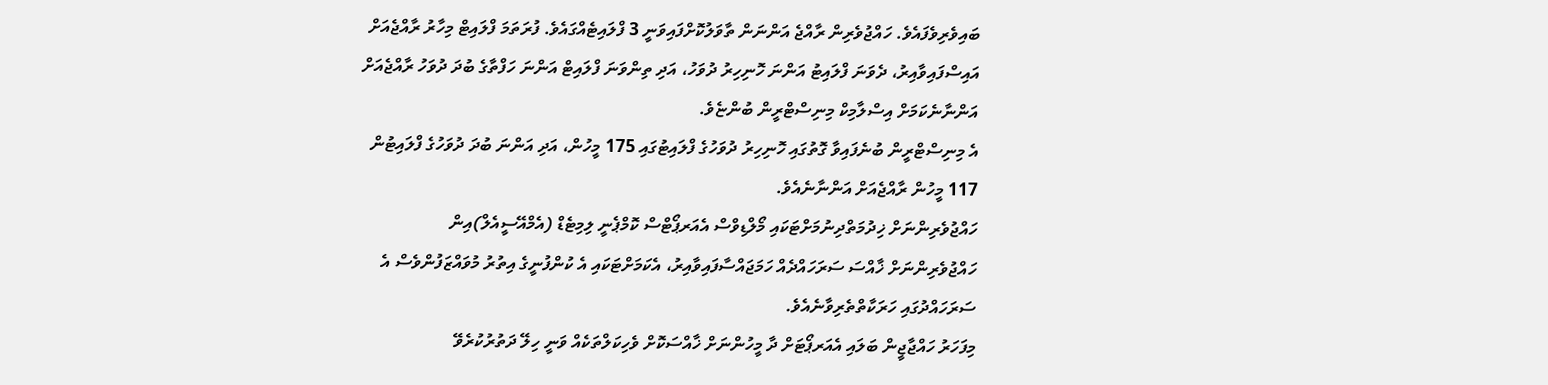ބައިވެރިވެފައެވެ. ހައްޖުވެރިން ރާއްޖެ އަންނަން ތާވަލުކޮށްފައިވަނީ 3 ފްލައިޓެއްގައެވެ. ފުރަތަމަ ފްލައިޓް މިހާރު ރާއްޖެއަށް އައިސްފައިވާއިރު، ދެވަނަ ފްލައިޓު އަންނަ ހޮނިހިރު ދުވަހު، އަދި ތިންވަނަ ފްލައިޓް އަންނަ ހަފްތާގެ ބުދަ ދުވަހު ރާއްޖެއަށް އަންނާނެކަމަށް އިސްލާމިކް މިނިސްޓްރީން ބުންޏެވެ.
އެ މިނިސްޓްރީން ބުނެފައިވާ ގޮތުގައި ހޮނިހިރު ދުވަހުގެ ފްލައިޓުގައި 175 މީހުން، އަދި އަންނަ ބުދަ ދުވަހުގެ ފްލައިޓުން 117 މީހުން ރާއްޖެއަށް އަންނާނެއެވެ.
ހައްޖުވެރިންނަށް ޚިދުމަތްދިނުމަށްޓަކައި މޯލްޑިވްސް އެއަރޕޯޓްސް ކޮމްޕެނީ ލިމިޓެޑް (އެމްއޭސީއެލް)އިން ހައްޖުވެރިންނަށް ޚާއްސަ ސަރަހައްދެއް ހަމަޖައްސާފައިވާއިރު، އެކަމަށްޓަކައި އެ ކުންފުނީގެ އިތުރު މުވައްޒަފުންވެސް އެ ސަރަހައްދުގައި ހަރަކާތްތެރިވާނެއެވެ.
މިފަހަރު ހައްޖާޖީން ބަލައި އެއަރޕޯޓަށް ދާ މީހުންނަށް ޚާއްސަކޮށް ވެހިކަލްތަކެއް ވަނީ ހިލޭ ދަތުރުކުރެވޭ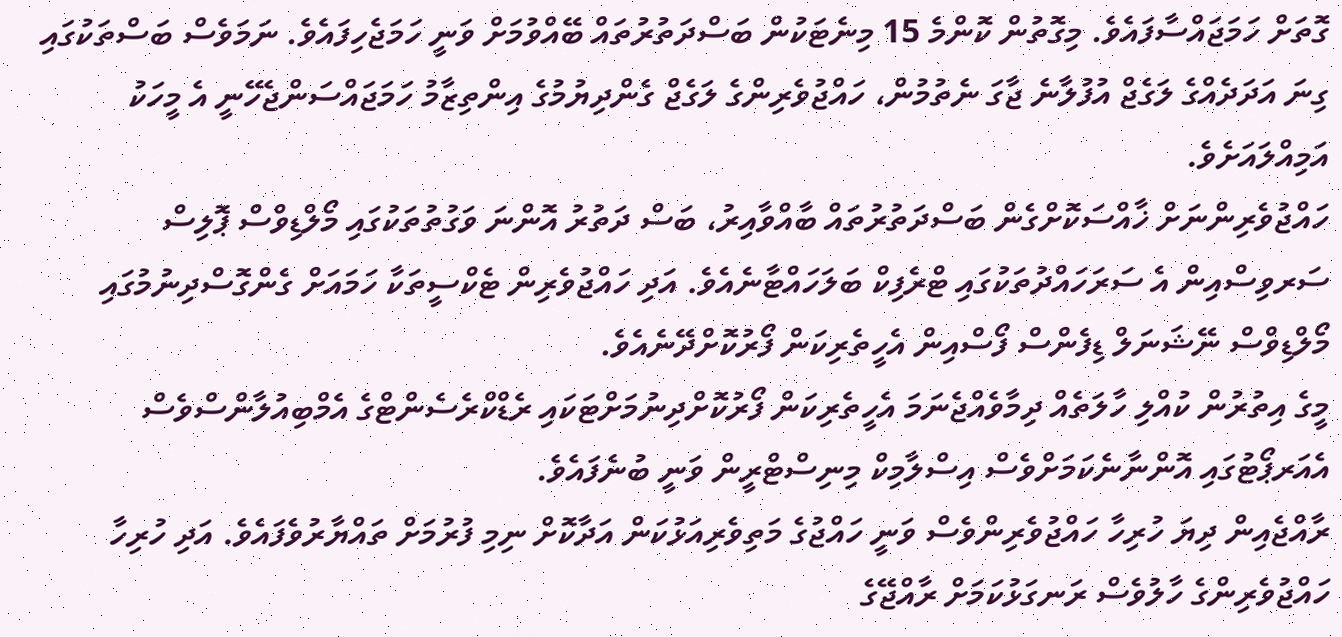ގޮތަށް ހަމަޖައްސާފައެވެ. މިގޮތުން ކޮންމެ 15 މިނެޓަކުން ބަސްދަތުރުތައް ބޭއްވުމަށް ވަނީ ހަމަޖެހިފައެވެ. ނަމަވެސް ބަސްތަކުގައި ގިނަ އަދަދެއްގެ ލަގެޖް އުފުލާނެ ޖާގަ ނެތުމުން، ހައްޖުވެރިންގެ ލަގެޖް ގެންދިޔުމުގެ އިންތިޒާމު ހަމަޖައްސަންޖެހޭނީ އެ މީހަކު އަމިއްލައަށެވެ.
ހައްޖުވެރިންނަށް ޚާއްސަކޮށްގެން ބަސްދަތުރުތައް ބާއްވާއިރު، ބަސް ދަތުރު އޮންނަ ވަގުތުތަކުގައި މޯލްޑިވްސް ޕޮލިސް ސަރވިސްއިން އެ ސަރަހައްދުތަކުގައި ޓްރެފިކް ބަލަހައްޓާނެއެވެ. އަދި ހައްޖުވެރިން ޓެކްސީތަކާ ހަމައަށް ގެންގޮސްދިނުމުގައި މޯލްޑިވްސް ނޭޝަނަލް ޑިފެންސް ފޯސްއިން އެހީތެރިކަން ފޯރުކޮށްދޭނެއެވެ.
މީގެ އިތުރުން ކުއްލި ހާލަތެއް ދިމާވެއްޖެނަމަ އެހީތެރިކަން ފޯރުކޮށްދިނުމަށްޓަކައި ރެޑްކްރެސެންޓްގެ އެމްބިއުލާންސްވެސް އެއަރޕޯޓުގައި އޮންނާނެކަމަށްވެސް އިސްލާމިކް މިނިސްޓްރީން ވަނީ ބުނެފައެވެ.
ރާއްޖެއިން ދިޔަ ހުރިހާ ހައްޖުވެރިންވެސް ވަނީ ހައްޖުގެ މަތިވެރިއަޅުކަން އަދާކޮށް ނިމި ފުރުމަށް ތައްޔާރުވެފައެވެ. އަދި ހުރިހާ ހައްޖުވެރިންގެ ހާލުވެސް ރަނގަޅުކަމަށް ރާއްޖޭގެ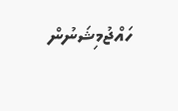ހައްޖުމިޝަނުން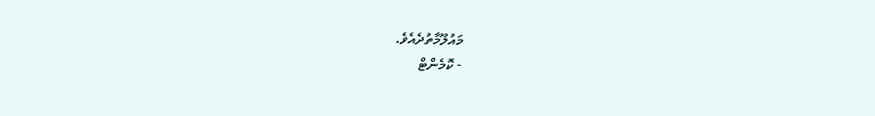މައުލޫމާތުދެއެވެ.
- ކޮމެންޓް